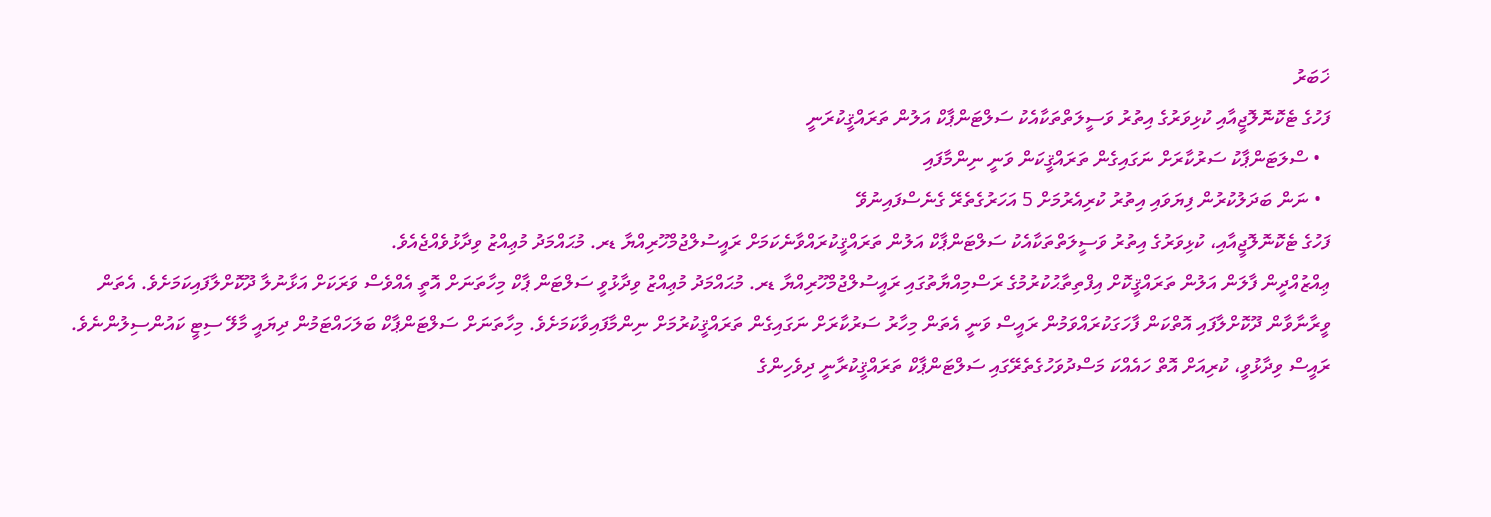ޚަބަރު
ފަހުގެ ޓެކޮނޮލޮޖީއާއި ކުޅިވަރުގެ އިތުރު ވަސީލަތްތަކާއެކު ސަލްޓަންޕާކް އަލުން ތަރައްޤީކުރަނީ
  • ސްލަޓަންޕާކު ސަރުކާރަށް ނަގައިގެން ތަރައްޤީކަން ވަނީ ނިންމާފައި
  • ނަން ބަދަލުކުރުން ފިޔަވައި އިތުރު ކުރިއެރުމަށް 5 އަހަރުގެތެރޭ ގެނެސްފައިނުވޭ
ފަހުގެ ޓެކޮނޮލޮޖީއާއި، ކުޅިވަރުގެ އިތުރު ވަސީލަތްތަކާއެކު ސަލްޓަންޕާކް އަލުން ތަރައްޤީކުރައްވާނެކަމަށް ރައީސުލްޖުމްހޫރިއްޔާ ޑރ. މުޙައްމަދު މުޢިއްޒު ވިދާޅުވެއްޖެއެވެ.
ޢިއްޒުއްދީން ފާލަން އަލުން ތަރައްޤީކޮށް އިފްތިތާޙުކުރުމުގެ ރަސްމިއްޔާތުގައި ރައީސުލްޖުމްހޫރިއްޔާ ޑރ. މުޙައްމަދު މުޢިއްޒު ވިދާޅުވީ ސަލްޓަން ޕާކް މިހާތަނަށް އޮތީ އެއްވެސް ވަރަކަށް އަޅާނުލާ ދޫކޮށްލާފައިކަމަށެވެ. އެތަން ވީރާނާވާން ދޫކޮށްލާފައި އޮތްކަން ފާހަގަކުރައްވަމުން ރައީސް ވަނީ އެތަން މިހާރު ސަރުކާރަށް ނަގައިގެން ތަރައްޤީކުރުމަށް ނިންމާފައިވާކަމަށެވެ. މިހާތަނަށް ސަލްޓަންޕާކް ބަލަހައްޓަމުން ދިޔައީ މާލޭ ސިޓީ ކައުންސިލުންނެވެ.
ރައީސް ވިދާޅުވީ، ކުރިއަށް އޮތް ހައެއްކަ މަސްދުވަހުގެތެރޭގައި ސަލްޓަންޕާކް ތަރައްޤީކުރާނީ ދިވެހިންގެ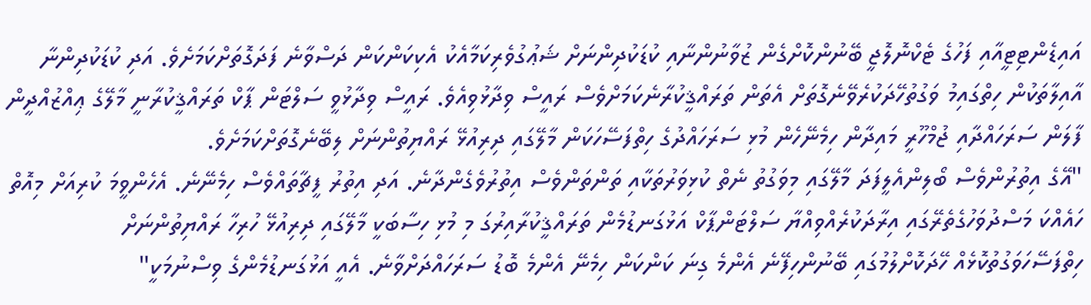އައިޑެންޓިޓީއާއި ފަހުގެ ޓެކްނޮލޮޖީ ބޭނުންކޮށްގެން ޒުވާނުންނާއި ކުޑަކުދިންނަށް ޝަޢުގުވެރިކަމާއެކު އެކިކަންކަން ދަސްވާނެ ފަދަގޮތަށްކަމަށެވެ. އަދި ކުޑަކުދިންނާ އާއިލާތަކުން ހިތްގައިމު ވަގުތުހޭދަކުރެވޭނެގޮތަށް އެތަން ތަރައްޤީކުރާނެކަމަށްވެސް ރައީސް ވިދާޅުވިއެވެ. ރައީސް ވިދާޅުވީ ސަލްޓަން ޕާކް ތަރައްޤީކުރާނީ މާލޭގެ ޢިއްޒުއްދީން ފާލަން ސަރަހައްދާއި ޖުމްހޫރީ މައިދާން ހިމެނޭހެން މުޅި ސަރަހައްދުގެ ހިތްފަސޭހަކަން މާލޭގައި ދިރިއުޅޭ ރައްޔިތުންނަށް ލިބޭނެގޮތަށްކަމަށެވެ.
"އޭގެ އިތުރުންވެސް ބޯލިންއެލީފަދަ މާލޭގައި މިވަގުތު ނެތް ކުޅިވަރުތަކާއި ތަންތަންވެސް އިތުރުވެގެންދާނެ. އަދި އިތުރު ފީޗާތައްވެސް ހިމެނޭނެ. އެހެންވީމަ ކުރިއަށް މިއޮތް ހައެއްކަ މަސްދުވަހުގެތެރޭގައި އިރާދަކުރެއްވިއްޔާ ސަލްޓަންޕާކް އަޅުގަނޑުމެން ތަރައްޤީކުރާއިރުގަ މި މުޅި ހިސާބަކީ މާލޭގައި ދިރިއުޅޭ ހުރިހާ ރައްޔިތުންނަށް ހިތްފަސޭހަވަގުތުކޮޅެއް ހޭދަކޮށްލުމުގައި ބޭނުންހިފޭނެ އެންމެ ގިނަ ކަންކަން ހިމެނޭ އެންމެ ބޮޑު ސަރަހައްދަށްވާނެ. އެއީ އަޅުގަނޑުމެންގެ ވިސްނުމަކީ"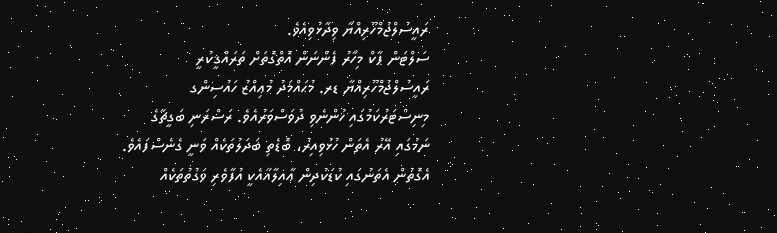ރައީސުލްޖުމްހޫރިއްޔާ ވިދާޅުވިއެވެ.
ސަލްޓަން ޕާކް މިހާރު ފެންނަން އޮތްގޮތަށް ތަރައްޤީކުރީ ރައީސުލްޖުމްހޫރިއްޔާ ޑރ. މުޙައްމަދު މުޢިއްޒު ހައުސިންގ މިނިސްޓަރުކަމުގައި ހުންނެވި ދުވަސްވަރުއެވެ. ރަސްރަނި ބަގީޗާގެ ނަމުގައި އޭރު އެތަން ހުޅުވިއިރު، ބޮޑެތި ބަދަލުތަކެއް ވަނީ ގެނެސްފައެވެ. އެގޮތުން އެތަނުގައި ކުޑަކުދިން ޢާއިލާއާއެކީ އުފާވެރި ވަގުތުތަކެއް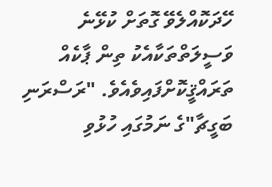ހޭދަކޮއްލެވޭ ގޮތަށް ކުޅޭނެ ވަސީލަތްތަކާއެކު ތިން ޕާކެއް ތަރައްޤީކޮށްފައިވެއެވެ. "ރަސްރަނި ބަގީޗާ"ގެ ނަމުގައި ހުޅުވި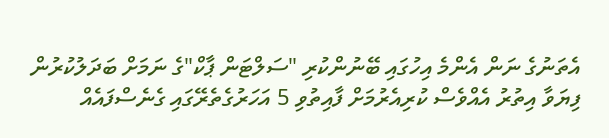އެތަނުގެ ނަން އެންމެ އިހުގައި ބޭނުންކުރި "ސަލްޓަން ޕާކް"ގެ ނަމަށް ބަދަލުކުރުން ފިޔަވާ އިތުރު އެއްވެސް ކުރިއެރުމަށް ފާއިތުވި 5 އަހަރުގެތެރޭގައި ގެނެސްފައެއް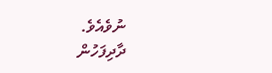ނުވެއެވެ.
ދާދިފަހުން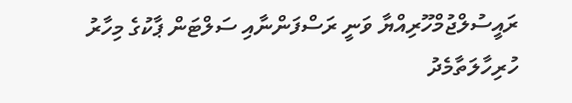ރައީސުލްޖުމްހޫރިއްޔާ ވަނީ ރަސްފަންނާއި ސަލްޓަން ޕާކުގެ މިހާރު ހުރިހާލަތާމެދު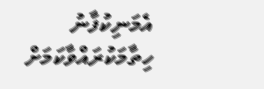އެމަނިކުފާނު ހިތާމަކުރައްވާކަމަށް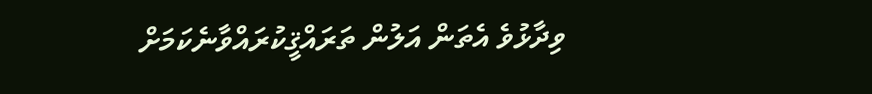ވިދާޅުވެ އެތަން އަލުން ތަރައްޤީކުރައްވާނެކަމަށް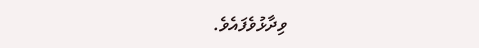ވިދާޅުވެފައެވެ.